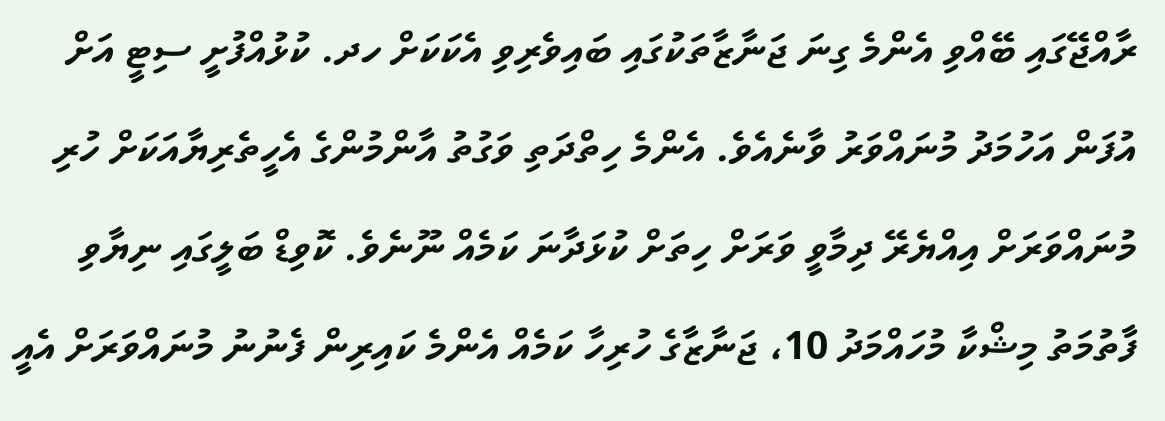ރާއްޖޭގައި ބޭއްވި އެންމެ ގިނަ ޖަނާޒާތަކުގައި ބައިވެރިވި އެކަކަށް ހދ. ކުޅުއްފުށީ ސިޓީ އަށް އުފަން އަހުމަދު މުނައްވަރު ވާނެއެވެ. އެންމެ ހިތްދަތި ވަގުތު އާންމުންގެ އެހީތެރިޔާއަކަށް ހުރި މުނައްވަރަށް އިއްޔެރޭ ދިމާވީ ވަރަށް ހިތަށް ކުޅަދާނަ ކަމެއް ނޫނެވެ. ކޮވިޑް ބަލީގައި ނިޔާވި ފާތުމަތު މިޝްކާ މުހައްމަދު 10، ޖަނާޒާގެ ހުރިހާ ކަމެއް އެންމެ ކައިރިން ފެނުނު މުނައްވަރަށް އެއީ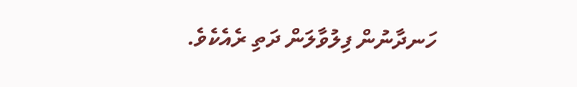ހަނދާނުން ފިލުވާލަން ދަތި ރެއެކެވެ.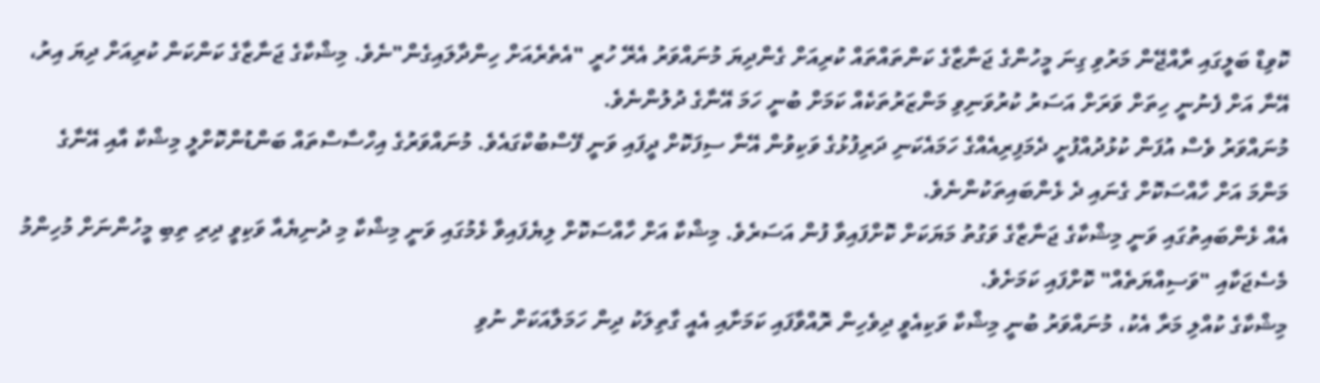ކޮވިޑް ބަލީގައި ރާއްޖޭން މަރުވި ގިނަ މީހުންގެ ޖަނާޒާގެ ކަންތައްތައް ކުރިއަށް ގެންދިޔަ މުނައްވަރު އެރޭ ހުރީ "އެތެރެއަށް ހިންދާލައިގެން"ނެވެ. މިޝްކާގެ ޖަނާޒާގެ ކަންކަން ކުރިއަށް ދިޔަ އިރު، އޭނާ އަށް ފެނުނީ ހިތަށް ވަރަށް އަސަރު ކުރުވަނިވި މަންޒަރުތަކެއް ކަމަށް ބުނީ ހަމަ އޭނާގެ ދުލުންނެވެ.
މުނައްވަރު ވެސް އުފަން ކުޅުދުއްފުށީ ދެމަފިރިއެއްގެ ހަމައެކަނި ދަރިފުޅުގެ ވަކިވުން އޭނާ ސިފަކޮށް ދީފައި ވަނީ ފޭސްބުކްގައެވެ. މުނައްވަރުގެ އިހްސާސްތައް ބަންޑުންކޮށްލީ މިޝްކާ އާއި އޭނާގެ މަންމަ އަށް ހާއްސަކޮށް ގެނައި ދެ ޅެންބައިތަކުންނެވެ.
އެއް ޅެންބައިތުގައި ވަނީ މިޝްކާގެ ޖަނާޒާގެ ވަގުތު މަޔަކަށް ކޮށްފައިވާ ފުން އަސަރެވެ. މިޝްކާ އަށް ހާއްސަކޮށް ލިޔެފައިވާ ޅެމުގައި ވަނީ މިޝްކާ މި ދުނިޔެއާ ވަކިވީ ދިރި ތިބި މީހުންނަށް މުހިންމު މެސެޖަކާއި "ވަސިއްޔަތެއް" ކޮށްފައި ކަމަށެވެ.
މިޝްކާގެ ކުއްލި މަރާ އެކު، މުނައްވަރު ބުނީ މިޝްކާ ވަކިއެވީ ދިވެހިން ރޮއްވާފައި ކަމަށާއި އެއީ ގާތިލަކު ދިން ހަމަލާއަކަށް ނުވި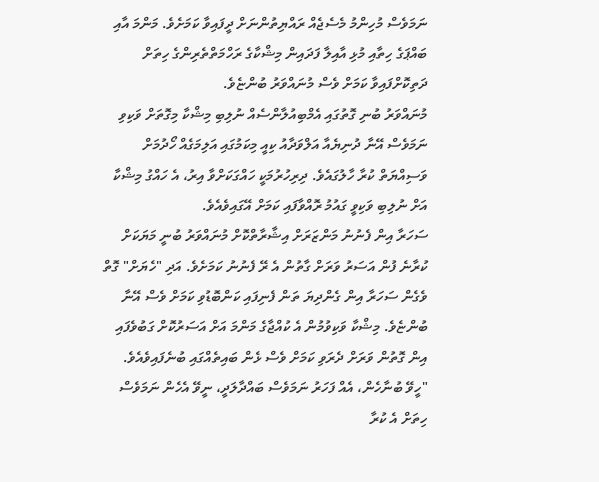ނަމަވެސް މުހިންމު މެސެޖެއް ރައްޔިތުންނަށް ދީފައިވާ ކަމަށެވެ. މަންމަ އާއި ބައްޕަގެ ހިތާއި މުޅި އާއިލާ ފަދައިން މިޝްކާގެ ރަހްމަތްތެރިންގެ ހިތަށް ދަތިކޮށްފައިވާ ކަމަށް ވެސް މުނައްވަރު ބުންޏެވެ.
މުނައްވަރު ބުނި ގޮތުގައި އެމްބިއުލާންސެއް ނުލިބި މިޝްކާ މިގޮތަށް ވަކިވި ނަމަވެސް އޭނާ ދުނިޔެއާ އަލްވަދާއު ކިއީ މިކަމުގައި އަލިމަގެއް ހޯދުމަށް ވަސިއްޔަތް ކުރާ ހާލުގައެވެ. ދިރިހުރުމަކީ ހައްގަކަށްވާ އިރު، އެ ހައްގު މިޝްކާ އަށް ނުލިބި ވަކިވީ ގައުމު ރޮއްވާފައި ކަމަށް އޭގައިވެއެވެ.
ސަހަރާ އިން ފެނުނު މަންޒަރަށް އިޝާރާތްކޮށް މުނައްވަރު ބުނީ މަޔަކަށް ކުރާނެ ފުން އަސަރު ވަރަށް ގާތުން އެ ރޭ ފެނުނު ކަމަށެވެ. އަދި "ހެޔަށް" ގޮތް ވެގެން ސަހަރާ އިން ގެންދިޔަ ތަން ފެނިފައި ކަންބޮޑުވި ކަމަށް ވެސް އޭނާ ބުންޏެވެ. މިޝްކާ ވަކިވުމުން އެ ކުއްޖާގެ މަންމަ އަށް އަސަރުކޮށް ގަބުވެފައި އިން ގޮތުން ވަރަށް ދެރަވި ކަމަށް ވެސް ޅެން ބައިތެއްގައި ބުނެފައިވެއެވެ.
"ހީވޭ ބުނާހެން، އެއް ފަހަރު ނަމަވެސް ބައްދާލަދީ، ނީވޭ އެހެން ނަމަވެސް ހިތަށް އެ ކުރާ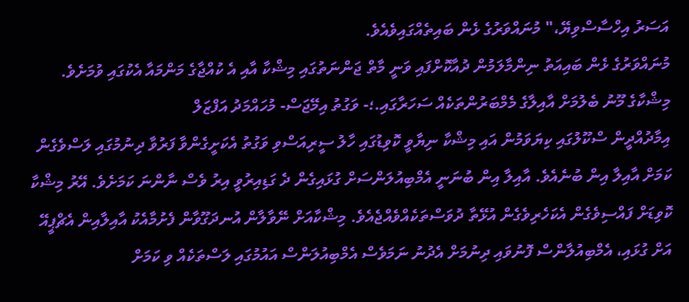އަސަރު އިހްސާސްވިޔޭ،" މުނައްވަރުގެ ޅެން ބައިތެއްގައިވެއެވެ.
މުނައްވަރުގެ ޅެން ބައިއަތު ނިންމާލަމުން ދުއާކޮށްފައި ވަނީ މާތް ޖަންނަތުގައި މިޝްކާ އާއި އެ ކުއްޖާގެ މަންމައާ އެކުގައި ވުމަށެވެ.
މިޝްކާގެ މޫނު ބެލުމަށް އާއިލާގެ މެމްބަރުންތަކެއް ސަހަރާގައި.؛- ވަގުތު އިމޭޖަސް- މުހައްމަދު އަފްޒަލް
އިމާދުއްދީން ސްކޫލުގައި ކިޔަވަމުން އައި މިޝްކާ ނިޔާވީ ކޮވިޑުގައި ހާލު ސީރިއަސްވި ވަގުތު އެކަށީގެންވާ ފަރުވާ ދިނުމުގައި ލަސްވެގެން ކަމަށް އާއިލާ އިން ބުނެއެވެ. އާއިލާ އިން ބުނަނީ އެމްބިއުލަންސަށް ގުޅައިގެން ދެ ގަޑިއިރުވީ އިރު ވެސް ނާންނަ ކަމަށެވެ. އޭރު މިޝްކާ ކޮވިޑަށް ފައްސިވެގެން އެކަހެރިވެގެން އުޅޭތާ ދުވަސްތަކެއްވެއްޖެއެވެ. މިޝްކާއަށް ނޭވާލާން އުނދަގޫވާން ފެށުމާއެކު އާއިލާއިން އެޗްޕީއޭ އަށް ގުޅައި، އެމްބިއުލާންސް ފޮނުވައި ދިނުމަށް އެދުނު ނަމަވެސް އެމްބިއުލަންސް އައުމުގައި ލަސްތަކެއް ވި ކަމަށް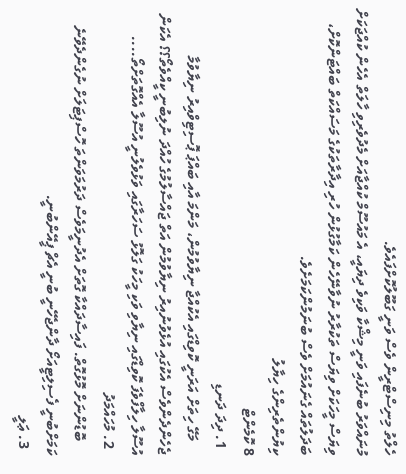ހެލްތު މިނިސްޓްރީން ވެސް ވަނީ ގަބޫލުކޮށްފައެވެ.
މުނައްވަރު ބުނެފައި ވަނީ މިޝްކާ ވަކިވެ ދިޔައީ، އެ މައުސޫމް ކުއްޖާއަށް މެދުވެރިވި ހާލަތް އެހެން ކުއްޖަކަށް ވިޔަސް މީހަކަށް ވިޔަސް ތަކުރާރު ނުވާނޭހެން ކަމާގުޅުން ހުރި އިދާރާތަކުގެ މަސައްކަތް ބައްޓަންކޮށް، ބަދަލުތައް ގެނައުމަށް ވެސް ބުނަމުންކަމަށެވެ.
ކިޔުންތެރިންގެ ހިޔާލު
8 ކޮމެންޓް
  1. ދިދަ ދަނޑި
    މަގޭ ހިތަށް އަރަނީ ކޮވިޑްގައި އެކުއްޖާ ނިޔާވުމުން، މަންމަ އާއި ބައްޕަ ޕޮސިޓިވްއިރު ނިޔާވުމާ ޖެހެންދެންވެސް އެކުގައި އުޅެވުނުއިރު ނިޔާވުމުން އަތް ޖައްސާލުމުގެ ހުއްދަ ނުލިބުނީ ކީއްވެތޯ؟؟ އެކަން އުސޫލާ ހިލާފްވެފަ ކޮވިޑްގައި ނިޔާވި ވަކި މީހަކު ގަލޮޅު ސަހަރާގައި ވަޅުވެލުނީ އުސޫލާ އެއްގޮތަށްތޯ....
  2. މުހައްމަދު
    ބޮޑުންނަށް މޮޅުގޮތް. ފައިސާދައްކާ ގޮތަށް އެދުނީމަވެސް ދަރުމަވަންތަ ހޮސްޕިޓަލަށް ނުގެންދެވޭނެ ކަމަށްބުނީ ފެސިލިޓީއަށޯ ދާންޖެހޭނީ ބުނީ އެޗް ޕީއޭންބުނީ.
  3. ޢަލީ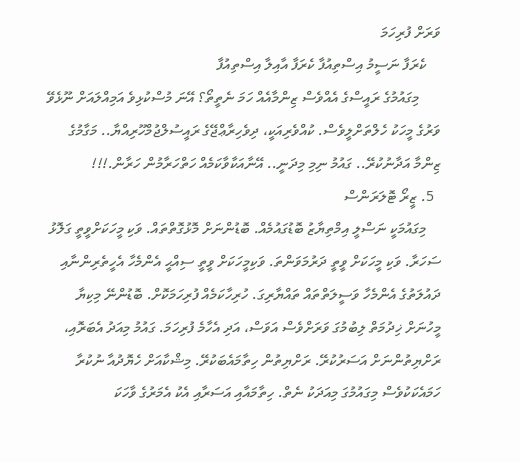ވަރަށް ފުރިހަމަ
    ކެރަފާ ނަސީމު އިސްތިއުފާ ކެރަފާ އާއިލާ އިސްތިއުފާ
      މިގައުމުގެ ރައީސްގެ އެއްވެސް ޒިންމާއެއް ހަމަ ނެތީތޯ؟ އޭނަ މުސްކުޅިވެ އަމިއްލައަށް ނޫޅެވޭ ވަރުގެ މީހަކު ހެލްތަށްލީވެސް. ކުއްވެރިއަކީ، ދިވެހިރާޢްޖޭގެ ރައީސުލްޖުމްހޫރިއްޔާ.. މަގާމުގެ ޒިންމާ އަދާނުކުރޭ.. ގައުމު ނިމި މިދަނީ.. އޭނާއަކާވާކަމެއް ހަތްހަރާމުން ހަރާން.!!!
  5. ޒީރޯ ޓޮލަރަންސް
    މިގައުމަކީ ނަސްލީ އިމްތިޔާޒު ބޮޑުގައުމެއް. ބޮޑުންނަށް މޮޅުގޮތްތައް. ވަކި މީހަކަށްވީތީ ގަލޮޅު ސަހަރާ. ވަކި މީހަކަށް ވީތީ ދަރުމަވަންތަ. ވަކިމީހަކަށް ވީތީ ސިއްޙީ އެންމެހާ އެހީތެރިންނާއި ދައުލަތުގެ އެންމެހާ ވަސީލަތްތައް ތައްޔާރިގަ. ހުރިހާކަމެއް ފުރިހަމަކޮށް. ބޮޑުންނޭ މިކިޔާ މީހުނަށް ޚިދުމަތް ލިބުމުގަ ވަރަށްވެސް އަވަސް، އަދި އެހާމެ ފުރިހަމަ. ގައުމު މިއަދު އެބަރޮއި، ރަށްޔިތުންނަށް އަސަރުކުރޭ. ރަށްޔިތުން ހިތާމައެބަކުރޭ. މިޝްކާއަށް ހެޔޮދުއާ ނުކުރާ ހަމައެކަކުވެސް މިގައުމުގަ މިއަދަކު ނެތް. ހިތާމައާއި އަސަރާއި އެކު އެމަރުގެ ވާހަކަ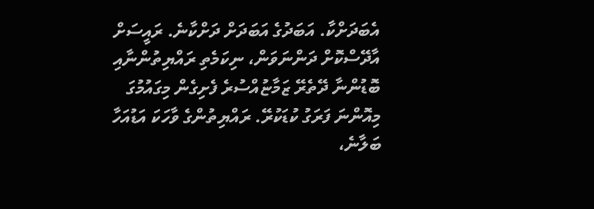އެބަދަށްކާ. އަބަދުގެ އަބަދަށް ދަށްކާނެ. ރައީސަށް އާދޭސްކޮށް ދަންނަވަން، ނިކަމެތި ރައްޔިތުންނާއި ބޮޑުންނާ ދޭތެރޭ ޒަމާޏުއްސުރެ ފެށިގެން މިގައުމުގަ މިއޮންނަ ފަރަގު ކުޑަކުރޭ. ރައްޔިތުންގެ ވާހަކަ އަޑުއަހާ ބަލާނެ،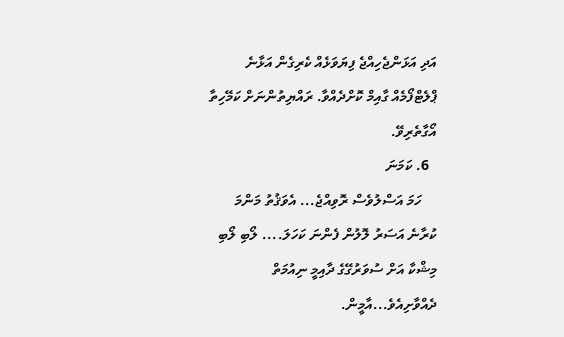އަދި އަޅަންޖެހިއްޖެ ފިޔަވަޅެއް ކެރިގެން އަޅާނެ ޕްލެޓްފޯމެއް ގާއިމް ކޮށްދެއްވާ. ރައްޔިތުންނަށް ކަމޭހިތާ އޯގާތެރިވޭ.
  6. ކަމަނަ
    ހަމަ އަސްލުވެސް ރޮވިއްޖެ... އެވަޤުތު މަންމަ ކުރާނެ އަސަރު ލޮލުން ފެންނަ ކަހަލަ.... ލޯބި ލޯބި މިޝްކާ އަށް ސުވަރުގޭގެ ދާއިމީ ނިއުމަތް ދެއްވާށިއެވެ...އާމީން.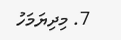7. މިދިޔަމަހު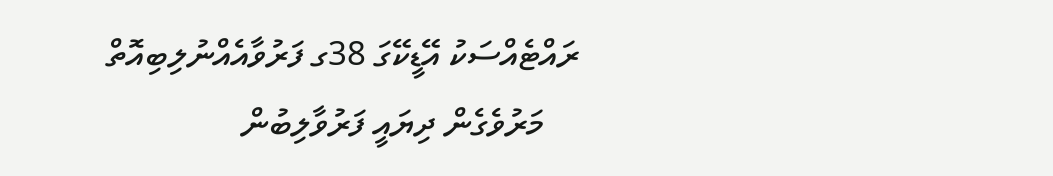ރައްޓެއްސަކު އޭޑީކޭގަ 38ގ ފަރުވާއެއްނުލިބިއޮތް
    މަރުވެގެން ދިޔައީ ފަރުވާލިބުން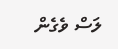ލަސް ވެގެން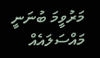މަރުވީމަ ބުނަނީ މައްސަލައެއް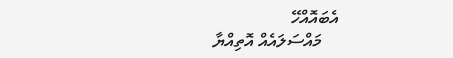އެބައޮއްހޭ
    މައްސަލައެއް އޮތިއްޔާ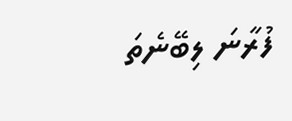ފުރާނަ ލިބޭނެތަ